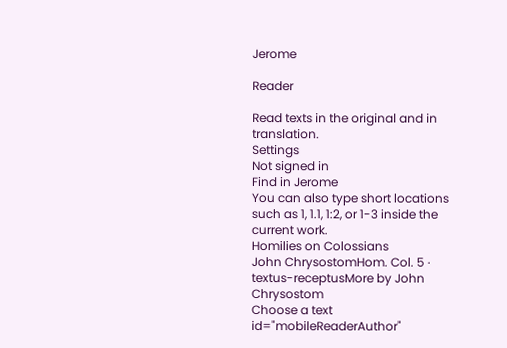Jerome

Reader

Read texts in the original and in translation.
Settings
Not signed in
Find in Jerome
You can also type short locations such as 1, 1.1, 1:2, or 1-3 inside the current work.
Homilies on Colossians
John ChrysostomHom. Col. 5 · textus-receptusMore by John Chrysostom
Choose a text id="mobileReaderAuthor"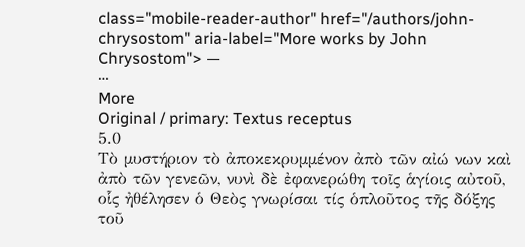class="mobile-reader-author" href="/authors/john-chrysostom" aria-label="More works by John Chrysostom"> —
⋯
More
Original / primary: Textus receptus
5.0
Τὸ µυστήριον τὸ ἀποκεκρυµµένον ἀπὸ τῶν αἰώ νων καὶ ἀπὸ τῶν γενεῶν, νυνὶ δὲ ἐφανερώθη τοῖς ἁγίοις αὐτοῦ, οἷς ἠθέλησεν ὁ Θεὸς γνωρίσαι τίς ὁπλοῦτος τῆς δόξης τοῦ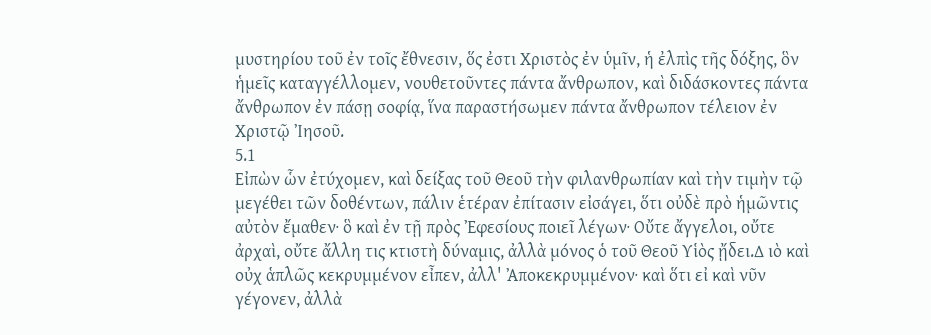µυστηρίου τοῦ ἐν τοῖς ἔθνεσιν, ὅς ἐστι Χριστὸς ἐν ὑµῖν, ἡ ἐλπὶς τῆς δόξης, ὃν ἡµεῖς καταγγέλλοµεν, νουθετοῦντες πάντα ἄνθρωπον, καὶ διδάσκοντες πάντα ἄνθρωπον ἐν πάσῃ σοφίᾳ, ἵνα παραστήσωµεν πάντα ἄνθρωπον τέλειον ἐν Χριστῷ Ἰησοῦ.
5.1
Εἰπὼν ὧν ἐτύχοµεν, καὶ δείξας τοῦ Θεοῦ τὴν φιλανθρωπίαν καὶ τὴν τιµὴν τῷ µεγέθει τῶν δοθέντων, πάλιν ἑτέραν ἐπίτασιν εἰσάγει, ὅτι οὐδὲ πρὸ ἡµῶντις αὐτὸν ἔµαθεν· ὃ καὶ ἐν τῇ πρὸς Ἐφεσίους ποιεῖ λέγων· Οὔτε ἄγγελοι, οὔτε ἀρχαὶ, οὔτε ἄλλη τις κτιστὴ δύναµις, ἀλλὰ µόνος ὁ τοῦ Θεοῦ Υἱὸς ᾔδει.∆ ιὸ καὶ οὐχ ἁπλῶς κεκρυµµένον εἶπεν, ἀλλ' Ἀποκεκρυµµένον· καὶ ὅτι εἰ καὶ νῦν γέγονεν, ἀλλὰ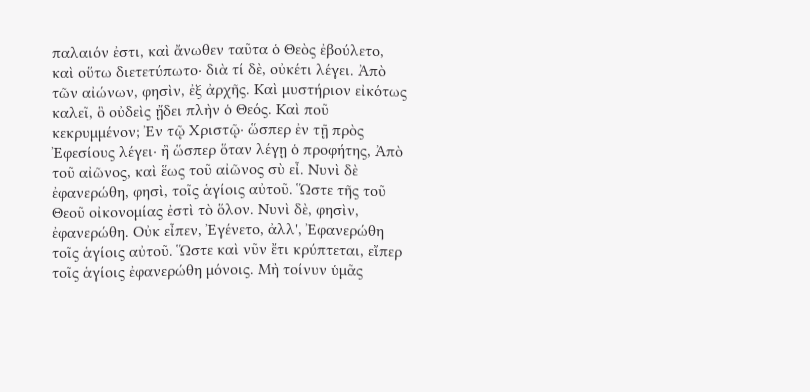παλαιόν ἐστι, καὶ ἄνωθεν ταῦτα ὁ Θεὸς ἐβούλετο, καὶ οὕτω διετετύπωτο· διὰ τί δὲ, οὐκέτι λέγει. Ἀπὸ τῶν αἰώνων, φησὶν, ἐξ ἀρχῆς. Καὶ µυστήριον εἰκότως καλεῖ, ὃ οὐδεὶς ᾔδει πλὴν ὁ Θεός. Καὶ ποῦ κεκρυµµένον; Ἐν τῷ Χριστῷ· ὥσπερ ἐν τῇ πρὸς Ἐφεσίους λέγει· ἢ ὥσπερ ὅταν λέγῃ ὁ προφήτης, Ἀπὸ τοῦ αἰῶνος, καὶ ἕως τοῦ αἰῶνος σὺ εἶ. Νυνὶ δὲ ἐφανερώθη, φησὶ, τοῖς ἁγίοις αὐτοῦ. Ὥστε τῆς τοῦ Θεοῦ οἰκονοµίας ἐστὶ τὸ ὅλον. Νυνὶ δὲ, φησὶν, ἐφανερώθη. Οὐκ εἶπεν, Ἐγένετο, ἀλλ', Ἐφανερώθη τοῖς ἁγίοις αὐτοῦ. Ὥστε καὶ νῦν ἔτι κρύπτεται, εἴπερ τοῖς ἁγίοις ἐφανερώθη µόνοις. Μὴ τοίνυν ὑµᾶς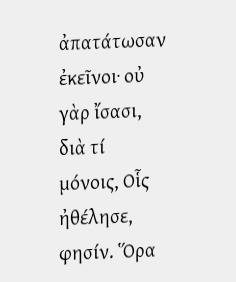ἀπατάτωσαν ἐκεῖνοι· οὐ γὰρ ἴσασι, διὰ τί µόνοις, Οἷς ἠθέλησε, φησίν. Ὅρα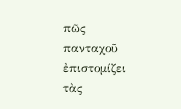πῶς πανταχοῦ ἐπιστοµίζει τὰς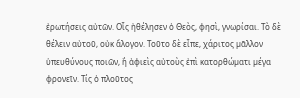ἐρωτήσεις αὐτῶν. Οἷς ἠθέλησεν ὁ Θεὸς, φησὶ, γνωρίσαι. Τὸ δὲ θέλειν αὐτοῦ, οὐκ ἄλογον. Τοῦτο δὲ εἶπε, χάριτος µᾶλλον ὑπευθύνους ποιῶν, ἢ ἀφιεὶς αὐτοὺς ἐπὶ κατορθώµατι µέγα φρονεῖν. Τίς ὁ πλοῦτος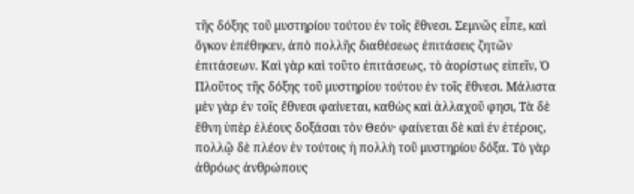τῆς δόξης τοῦ µυστηρίου τούτου ἐν τοῖς ἔθνεσι. Σεµνῶς εἶπε, καὶ ὄγκον ἐπέθηκεν, ἀπὸ πολλῆς διαθέσεως ἐπιτάσεις ζητῶν ἐπιτάσεων. Καὶ γὰρ καὶ τοῦτο ἐπιτάσεως, τὸ ἀορίστως εἰπεῖν, Ὁ Πλοῦτος τῆς δόξης τοῦ µυστηρίου τούτου ἐν τοῖς ἔθνεσι. Μάλιστα µὲν γὰρ ἐν τοῖς ἔθνεσι φαίνεται, καθὼς καὶ ἀλλαχοῦ φησι, Τὰ δὲ ἔθνη ὑπὲρ ἐλέους δοξάσαι τὸν Θεόν· φαίνεται δὲ καὶ ἐν ἑτέροις, πολλῷ δὲ πλέον ἐν τούτοις ἡ πολλὴ τοῦ µυστηρίου δόξα. Τὸ γὰρ ἀθρόως ἀνθρώπους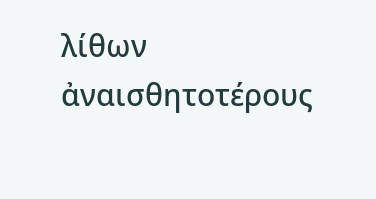λίθων ἀναισθητοτέρους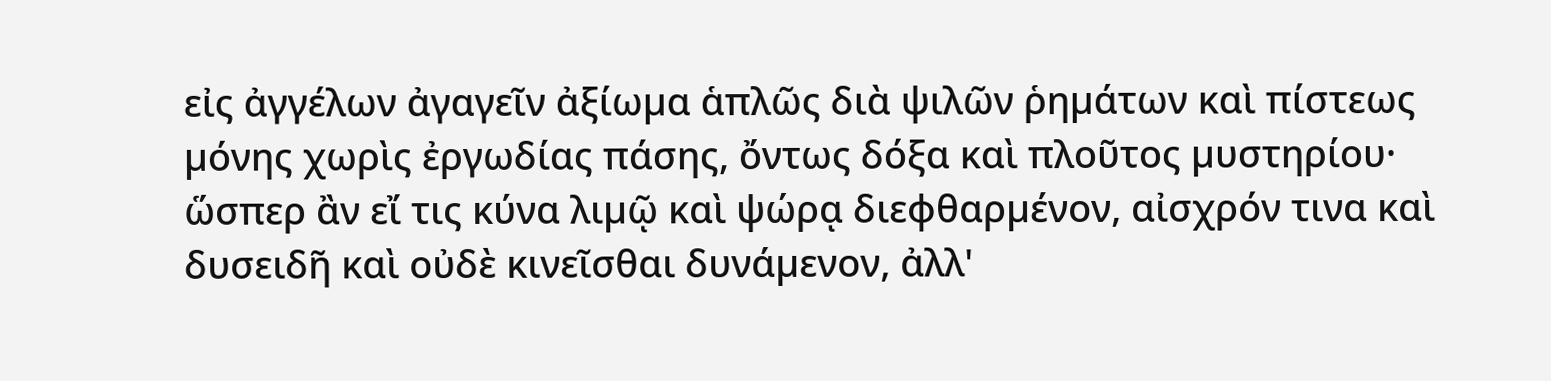εἰς ἀγγέλων ἀγαγεῖν ἀξίωµα ἁπλῶς διὰ ψιλῶν ῥηµάτων καὶ πίστεως µόνης χωρὶς ἐργωδίας πάσης, ὄντως δόξα καὶ πλοῦτος µυστηρίου· ὥσπερ ἂν εἴ τις κύνα λιµῷ καὶ ψώρᾳ διεφθαρµένον, αἰσχρόν τινα καὶ δυσειδῆ καὶ οὐδὲ κινεῖσθαι δυνάµενον, ἀλλ'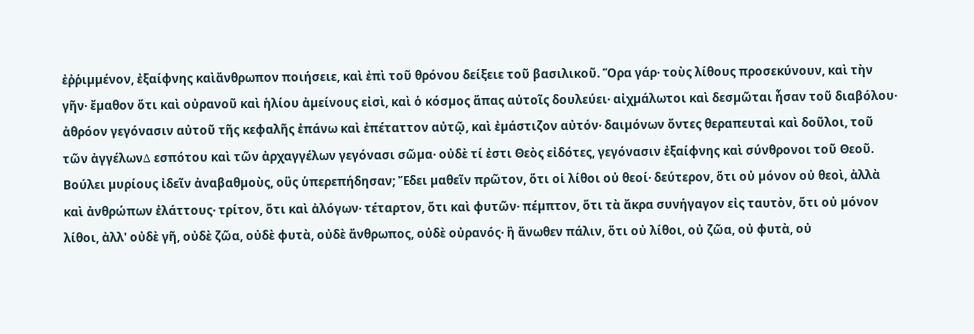ἐῤῥιµµένον, ἐξαίφνης καὶἄνθρωπον ποιήσειε, καὶ ἐπὶ τοῦ θρόνου δείξειε τοῦ βασιλικοῦ. Ὅρα γάρ· τοὺς λίθους προσεκύνουν, καὶ τὴν γῆν· ἔµαθον ὅτι καὶ οὐρανοῦ καὶ ἡλίου ἀµείνους εἰσὶ, καὶ ὁ κόσµος ἅπας αὐτοῖς δουλεύει· αἰχµάλωτοι καὶ δεσµῶται ἦσαν τοῦ διαβόλου· ἀθρόον γεγόνασιν αὐτοῦ τῆς κεφαλῆς ἐπάνω καὶ ἐπέταττον αὐτῷ, καὶ ἐµάστιζον αὐτόν· δαιµόνων ὄντες θεραπευταὶ καὶ δοῦλοι, τοῦ τῶν ἀγγέλων∆ εσπότου καὶ τῶν ἀρχαγγέλων γεγόνασι σῶµα· οὐδὲ τί ἐστι Θεὸς εἰδότες, γεγόνασιν ἐξαίφνης καὶ σύνθρονοι τοῦ Θεοῦ. Βούλει µυρίους ἰδεῖν ἀναβαθµοὺς, οὓς ὑπερεπήδησαν; Ἔδει µαθεῖν πρῶτον, ὅτι οἱ λίθοι οὐ θεοί· δεύτερον, ὅτι οὐ µόνον οὐ θεοὶ, ἀλλὰ καὶ ἀνθρώπων ἐλάττους· τρίτον, ὅτι καὶ ἀλόγων· τέταρτον, ὅτι καὶ φυτῶν· πέµπτον, ὅτι τὰ ἄκρα συνήγαγον εἰς ταυτὸν, ὅτι οὐ µόνον λίθοι, ἀλλ' οὐδὲ γῆ, οὐδὲ ζῶα, οὐδὲ φυτὰ, οὐδὲ ἄνθρωπος, οὐδὲ οὐρανός· ἢ ἄνωθεν πάλιν, ὅτι οὐ λίθοι, οὐ ζῶα, οὐ φυτὰ, οὐ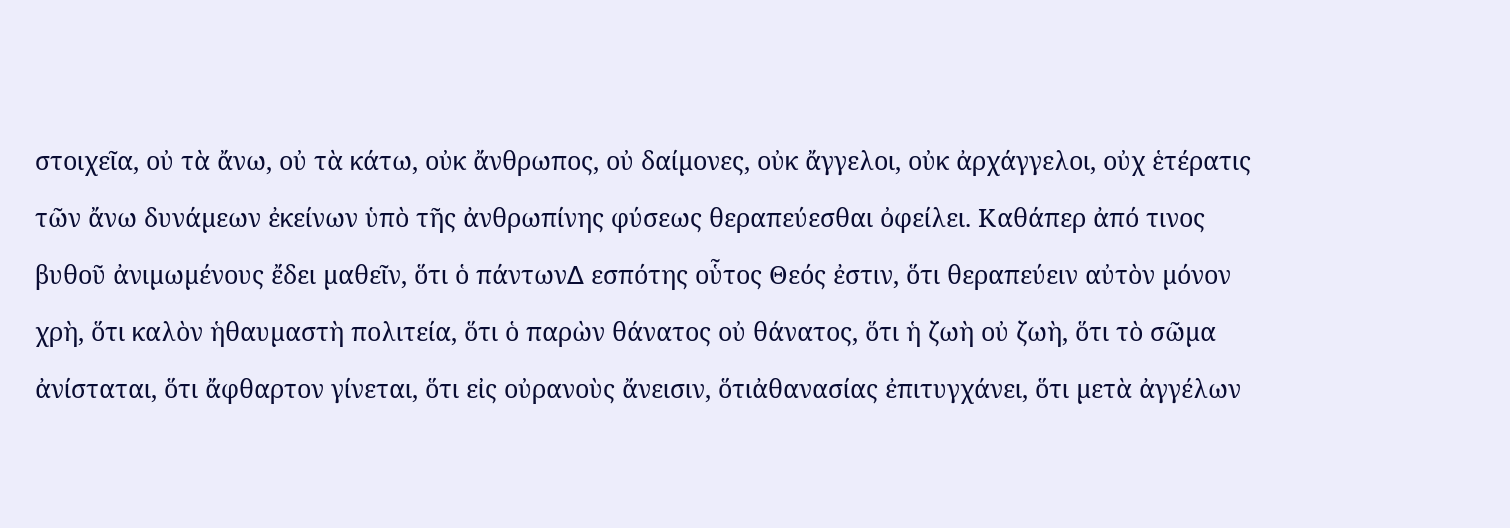στοιχεῖα, οὐ τὰ ἄνω, οὐ τὰ κάτω, οὐκ ἄνθρωπος, οὐ δαίµονες, οὐκ ἄγγελοι, οὐκ ἀρχάγγελοι, οὐχ ἑτέρατις τῶν ἄνω δυνάµεων ἐκείνων ὑπὸ τῆς ἀνθρωπίνης φύσεως θεραπεύεσθαι ὀφείλει. Καθάπερ ἀπό τινος βυθοῦ ἀνιµωµένους ἔδει µαθεῖν, ὅτι ὁ πάντων∆ εσπότης οὗτος Θεός ἐστιν, ὅτι θεραπεύειν αὐτὸν µόνον χρὴ, ὅτι καλὸν ἡθαυµαστὴ πολιτεία, ὅτι ὁ παρὼν θάνατος οὐ θάνατος, ὅτι ἡ ζωὴ οὐ ζωὴ, ὅτι τὸ σῶµα ἀνίσταται, ὅτι ἄφθαρτον γίνεται, ὅτι εἰς οὐρανοὺς ἄνεισιν, ὅτιἀθανασίας ἐπιτυγχάνει, ὅτι µετὰ ἀγγέλων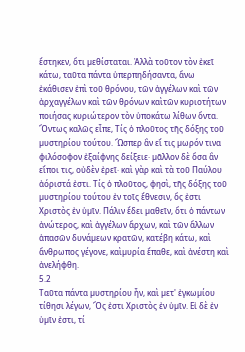ἕστηκεν, ὅτι µεθίσταται. Ἀλλὰ τοῦτον τὸν ἐκεῖ κάτω, ταῦτα πάντα ὑπερπηδήσαντα, ἄνω ἐκάθισεν ἐπὶ τοῦ θρόνου, τῶν ἀγγέλων καὶ τῶν ἀρχαγγέλων καὶ τῶν θρόνων καὶτῶν κυριοτήτων ποιήσας κυριώτερον τὸν ὑποκάτω λίθων ὄντα. Ὄντως καλῶς εἶπε, Τίς ὁ πλοῦτος τῆς δόξης τοῦ µυστηρίου τούτου. Ὥσπερ ἂν εἴ τις µωρόν τινα φιλόσοφον ἐξαίφνης δείξειε· µᾶλλον δὲ ὅσα ἂν εἴποι τις, οὐδὲν ἐρεῖ· καὶ γὰρ καὶ τὰ τοῦ Παύλου ἀόριστά ἐστι. Τίς ὁ πλοῦτος, φησὶ, τῆς δόξης τοῦ µυστηρίου τούτου ἐν τοῖς ἔθνεσιν, ὅς ἐστι Χριστὸς ἐν ὑµῖν. Πάλιν ἔδει µαθεῖν, ὅτι ὁ πάντων ἀνώτερος, καὶ ἀγγέλων ἄρχων, καὶ τῶν ἄλλων ἁπασῶν δυνάµεων κρατῶν, κατέβη κάτω, καὶ ἄνθρωπος γέγονε, καὶµυρία ἔπαθε, καὶ ἀνέστη καὶ ἀνελήφθη.
5.2
Ταῦτα πάντα µυστηρίου ἦν, καὶ µετ' ἐγκωµίου τίθησι λέγων, Ὅς ἐστι Χριστὸς ἐν ὑµῖν. Εἰ δὲ ἐν ὑµῖν ἐστι, τί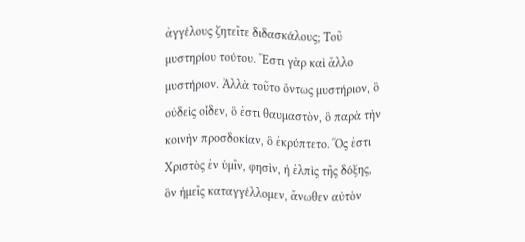ἀγγέλους ζητεῖτε διδασκάλους; Τοῦ µυστηρίου τούτου. Ἔστι γὰρ καὶ ἄλλο µυστήριον. Ἀλλὰ τοῦτο ὄντως µυστήριον, ὃ οὐδεὶς οἶδεν, ὅ ἐστι θαυµαστὸν, ὃ παρὰ τὴν κοινὴν προσδοκίαν, ὃ ἐκρύπτετο. Ὅς ἐστι Χριστὸς ἐν ὑµῖν, φησὶν, ἡ ἐλπὶς τῆς δόξης, ὃν ἡµεῖς καταγγέλλοµεν, ἄνωθεν αὐτὸν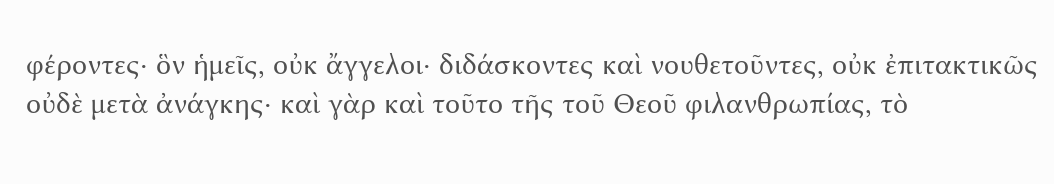φέροντες· ὃν ἡµεῖς, οὐκ ἄγγελοι· διδάσκοντες καὶ νουθετοῦντες, οὐκ ἐπιτακτικῶς οὐδὲ µετὰ ἀνάγκης· καὶ γὰρ καὶ τοῦτο τῆς τοῦ Θεοῦ φιλανθρωπίας, τὸ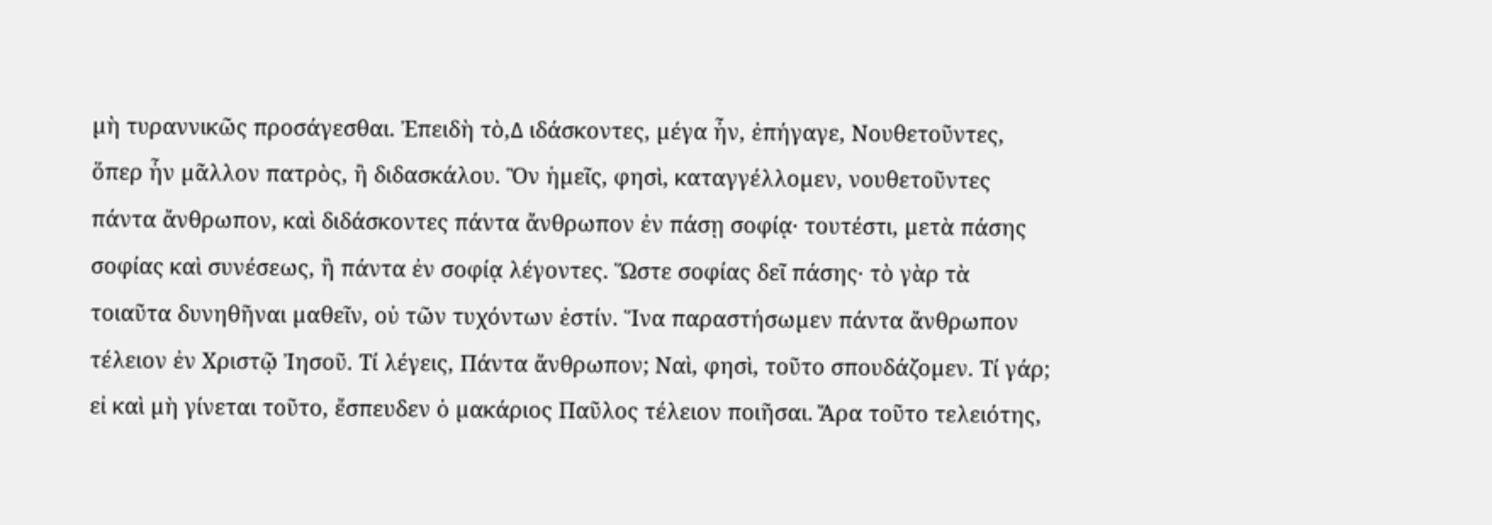µὴ τυραννικῶς προσάγεσθαι. Ἐπειδὴ τὸ,∆ ιδάσκοντες, µέγα ἦν, ἐπήγαγε, Νουθετοῦντες, ὅπερ ἦν µᾶλλον πατρὸς, ἢ διδασκάλου. Ὃν ἡµεῖς, φησὶ, καταγγέλλοµεν, νουθετοῦντες πάντα ἄνθρωπον, καὶ διδάσκοντες πάντα ἄνθρωπον ἐν πάσῃ σοφίᾳ· τουτέστι, µετὰ πάσης σοφίας καὶ συνέσεως, ἢ πάντα ἐν σοφίᾳ λέγοντες. Ὥστε σοφίας δεῖ πάσης· τὸ γὰρ τὰ τοιαῦτα δυνηθῆναι µαθεῖν, οὐ τῶν τυχόντων ἐστίν. Ἵνα παραστήσωµεν πάντα ἄνθρωπον τέλειον ἐν Χριστῷ Ἰησοῦ. Τί λέγεις, Πάντα ἄνθρωπον; Ναὶ, φησὶ, τοῦτο σπουδάζοµεν. Τί γάρ; εἰ καὶ µὴ γίνεται τοῦτο, ἔσπευδεν ὁ µακάριος Παῦλος τέλειον ποιῆσαι. Ἄρα τοῦτο τελειότης,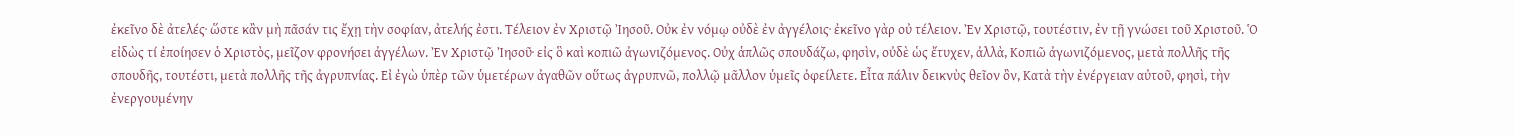ἐκεῖνο δὲ ἀτελές· ὥστε κἂν µὴ πᾶσάν τις ἔχῃ τὴν σοφίαν, ἀτελής ἐστι. Τέλειον ἐν Χριστῷ Ἰησοῦ. Οὐκ ἐν νόµῳ οὐδὲ ἐν ἀγγέλοις· ἐκεῖνο γὰρ οὐ τέλειον. Ἐν Χριστῷ, τουτέστιν, ἐν τῇ γνώσει τοῦ Χριστοῦ. Ὁ εἰδὼς τί ἐποίησεν ὁ Χριστὸς, µεῖζον φρονήσει ἀγγέλων. Ἐν Χριστῷ Ἰησοῦ· εἰς ὃ καὶ κοπιῶ ἀγωνιζόµενος. Οὐχ ἁπλῶς σπουδάζω, φησὶν, οὐδὲ ὡς ἔτυχεν, ἀλλὰ, Κοπιῶ ἀγωνιζόµενος, µετὰ πολλῆς τῆς σπουδῆς, τουτέστι, µετὰ πολλῆς τῆς ἀγρυπνίας. Εἰ ἐγὼ ὑπὲρ τῶν ὑµετέρων ἀγαθῶν οὕτως ἀγρυπνῶ, πολλῷ µᾶλλον ὑµεῖς ὀφείλετε. Εἶτα πάλιν δεικνὺς θεῖον ὂν, Κατὰ τὴν ἐνέργειαν αὐτοῦ, φησὶ, τὴν ἐνεργουµένην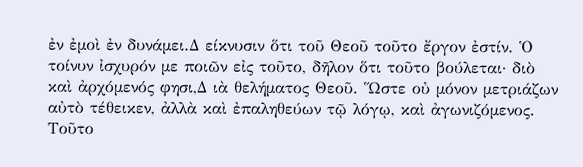ἐν ἐµοὶ ἐν δυνάµει.∆ είκνυσιν ὅτι τοῦ Θεοῦ τοῦτο ἔργον ἐστίν. Ὁ τοίνυν ἰσχυρόν µε ποιῶν εἰς τοῦτο, δῆλον ὅτι τοῦτο βούλεται· διὸ καὶ ἀρχόµενός φησι,∆ ιὰ θελήµατος Θεοῦ. Ὥστε οὐ µόνον µετριάζων αὐτὸ τέθεικεν, ἀλλὰ καὶ ἐπαληθεύων τῷ λόγῳ, καὶ ἀγωνιζόµενος. Τοῦτο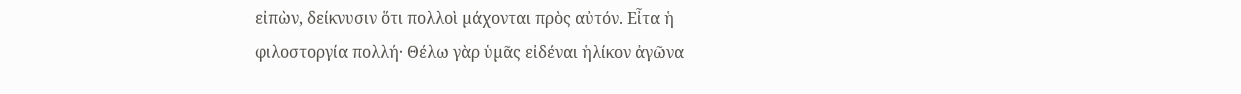εἰπὼν, δείκνυσιν ὅτι πολλοὶ µάχονται πρὸς αὐτόν. Εἶτα ἡ φιλοστοργία πολλή· Θέλω γὰρ ὑµᾶς εἰδέναι ἡλίκον ἀγῶνα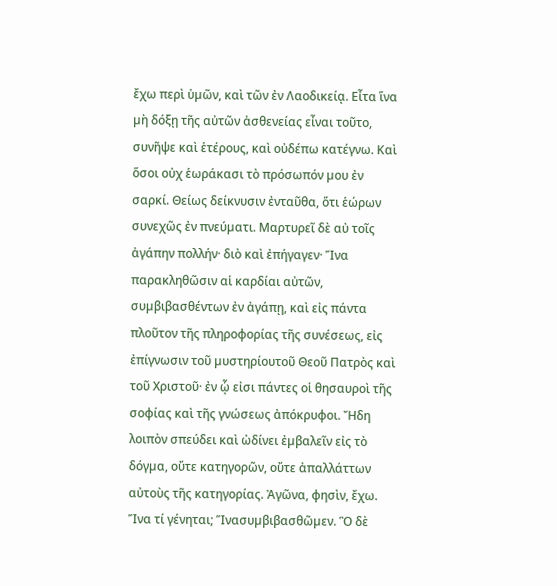ἔχω περὶ ὑµῶν, καὶ τῶν ἐν Λαοδικείᾳ. Εἶτα ἵνα µὴ δόξῃ τῆς αὐτῶν ἀσθενείας εἶναι τοῦτο, συνῆψε καὶ ἑτέρους, καὶ οὐδέπω κατέγνω. Καὶ ὅσοι οὐχ ἑωράκασι τὸ πρόσωπόν µου ἐν σαρκί. Θείως δείκνυσιν ἐνταῦθα, ὅτι ἑώρων συνεχῶς ἐν πνεύµατι. Μαρτυρεῖ δὲ αὐ τοῖς ἀγάπην πολλήν· διὸ καὶ ἐπήγαγεν· Ἵνα παρακληθῶσιν αἱ καρδίαι αὐτῶν, συµβιβασθέντων ἐν ἀγάπῃ, καὶ εἰς πάντα πλοῦτον τῆς πληροφορίας τῆς συνέσεως, εἰς ἐπίγνωσιν τοῦ µυστηρίουτοῦ Θεοῦ Πατρὸς καὶ τοῦ Χριστοῦ· ἐν ᾧ εἰσι πάντες οἱ θησαυροὶ τῆς σοφίας καὶ τῆς γνώσεως ἀπόκρυφοι. Ἤδη λοιπὸν σπεύδει καὶ ὠδίνει ἐµβαλεῖν εἰς τὸ δόγµα, οὔτε κατηγορῶν, οὔτε ἀπαλλάττων αὐτοὺς τῆς κατηγορίας. Ἀγῶνα, φησὶν, ἔχω. Ἵνα τί γένηται; Ἵνασυµβιβασθῶµεν. Ὃ δὲ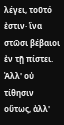λέγει, τοῦτό ἐστιν· ἵνα στῶσι βέβαιοι ἐν τῇ πίστει. Ἀλλ' οὐ τίθησιν οὕτως, ἀλλ'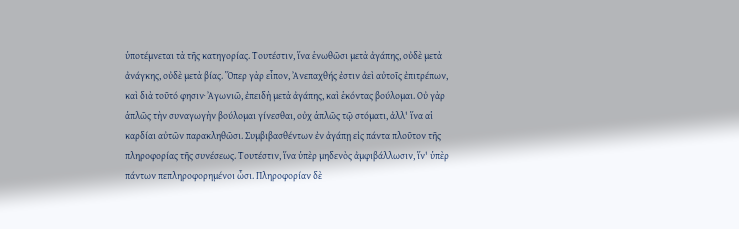ὑποτέµνεται τὰ τῆς κατηγορίας. Τουτέστιν, ἵνα ἑνωθῶσι µετὰ ἀγάπης, οὐδὲ µετὰ ἀνάγκης, οὐδὲ µετὰ βίας. Ὅπερ γὰρ εἶπον, Ἀνεπαχθής ἐστιν ἀεὶ αὐτοῖς ἐπιτρέπων, καὶ διὰ τοῦτό φησιν· Ἀγωνιῶ, ἐπειδὴ µετὰ ἀγάπης, καὶ ἑκόντας βούλοµαι. Οὐ γὰρ ἁπλῶς τὴν συναγωγὴν βούλοµαι γίνεσθαι, οὐχ ἁπλῶς τῷ στόµατι, ἀλλ' ἵνα αἱ καρδίαι αὐτῶν παρακληθῶσι. Συµβιβασθέντων ἐν ἀγάπῃ εἰς πάντα πλοῦτον τῆς πληροφορίας τῆς συνέσεως. Τουτέστιν, ἵνα ὑπὲρ µηδενὸς ἀµφιβάλλωσιν, ἵν' ὑπὲρ πάντων πεπληροφορηµένοι ὦσι. Πληροφορίαν δὲ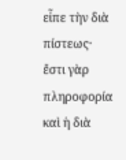εἶπε τὴν διὰ πίστεως· ἔστι γὰρ πληροφορία καὶ ἡ διὰ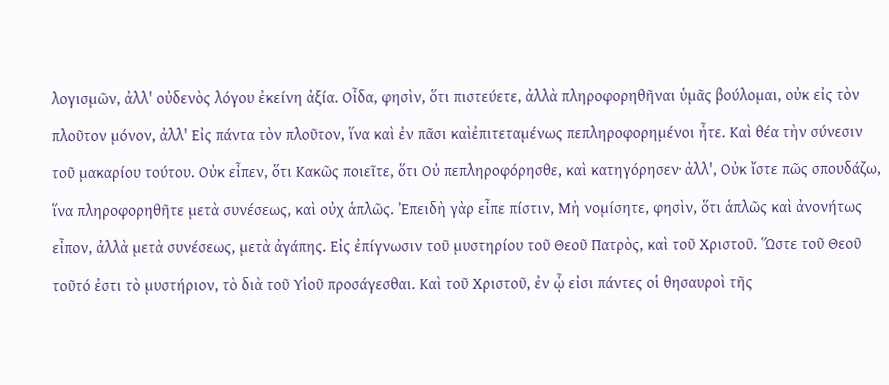λογισµῶν, ἀλλ' οὐδενὸς λόγου ἐκείνη ἀξία. Οἶδα, φησὶν, ὅτι πιστεύετε, ἀλλὰ πληροφορηθῆναι ὑµᾶς βούλοµαι, οὐκ εἰς τὸν πλοῦτον µόνον, ἀλλ' Εἰς πάντα τὸν πλοῦτον, ἵνα καὶ ἐν πᾶσι καὶἐπιτεταµένως πεπληροφορηµένοι ἦτε. Καὶ θέα τὴν σύνεσιν τοῦ µακαρίου τούτου. Οὐκ εἶπεν, ὅτι Κακῶς ποιεῖτε, ὅτι Οὐ πεπληροφόρησθε, καὶ κατηγόρησεν· ἀλλ', Οὐκ ἴστε πῶς σπουδάζω, ἵνα πληροφορηθῆτε µετὰ συνέσεως, καὶ οὐχ ἁπλῶς. Ἐπειδὴ γὰρ εἶπε πίστιν, Μὴ νοµίσητε, φησὶν, ὅτι ἁπλῶς καὶ ἀνονήτως εἶπον, ἀλλὰ µετὰ συνέσεως, µετὰ ἀγάπης. Εἰς ἐπίγνωσιν τοῦ µυστηρίου τοῦ Θεοῦ Πατρὸς, καὶ τοῦ Χριστοῦ. Ὥστε τοῦ Θεοῦ τοῦτό ἐστι τὸ µυστήριον, τὸ διὰ τοῦ Υἱοῦ προσάγεσθαι. Καὶ τοῦ Χριστοῦ, ἐν ᾧ εἰσι πάντες οἱ θησαυροὶ τῆς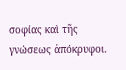σοφίας καὶ τῆς γνώσεως ἀπόκρυφοι.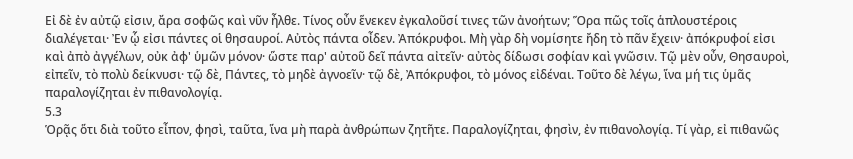Εἰ δὲ ἐν αὐτῷ εἰσιν, ἄρα σοφῶς καὶ νῦν ἦλθε. Τίνος οὖν ἕνεκεν ἐγκαλοῦσί τινες τῶν ἀνοήτων; Ὅρα πῶς τοῖς ἁπλουστέροις διαλέγεται· Ἐν ᾧ εἰσι πάντες οἱ θησαυροί. Αὐτὸς πάντα οἶδεν. Ἀπόκρυφοι. Μὴ γὰρ δὴ νοµίσητε ἤδη τὸ πᾶν ἔχειν· ἀπόκρυφοί εἰσι καὶ ἀπὸ ἀγγέλων, οὐκ ἀφ' ὑµῶν µόνον· ὥστε παρ' αὐτοῦ δεῖ πάντα αἰτεῖν· αὐτὸς δίδωσι σοφίαν καὶ γνῶσιν. Τῷ µὲν οὖν, Θησαυροὶ, εἰπεῖν, τὸ πολὺ δείκνυσι· τῷ δὲ, Πάντες, τὸ µηδὲ ἀγνοεῖν· τῷ δὲ, Ἀπόκρυφοι, τὸ µόνος εἰδέναι. Τοῦτο δὲ λέγω, ἵνα µή τις ὑµᾶς παραλογίζηται ἐν πιθανολογίᾳ.
5.3
Ὁρᾷς ὅτι διὰ τοῦτο εἶπον, φησὶ, ταῦτα, ἵνα µὴ παρὰ ἀνθρώπων ζητῆτε. Παραλογίζηται, φησὶν, ἐν πιθανολογίᾳ. Τί γὰρ, εἰ πιθανῶς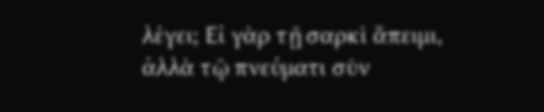λέγει; Εἰ γὰρ τῇ σαρκὶ ἄπειµι, ἀλλὰ τῷ πνεύµατι σὺν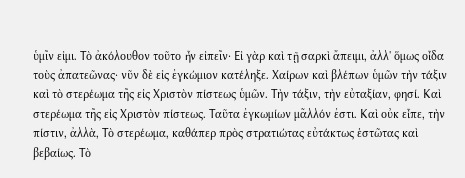ὑµῖν εἰµι. Τὸ ἀκόλουθον τοῦτο ἦν εἰπεῖν· Εἰ γὰρ καὶ τῇ σαρκὶ ἄπειµι, ἀλλ' ὅµως οἶδα τοὺς ἀπατεῶνας· νῦν δὲ εἰς ἐγκώµιον κατέληξε. Χαίρων καὶ βλέπων ὑµῶν τὴν τάξιν καὶ τὸ στερέωµα τῆς εἰς Χριστὸν πίστεως ὑµῶν. Τὴν τάξιν, τὴν εὐταξίαν, φησί. Καὶ στερέωµα τῆς εἰς Χριστὸν πίστεως. Ταῦτα ἐγκωµίων µᾶλλόν ἐστι. Καὶ οὐκ εἶπε, τὴν πίστιν, ἀλλὰ, Τὸ στερέωµα, καθάπερ πρὸς στρατιώτας εὐτάκτως ἑστῶτας καὶ βεβαίως. Τὸ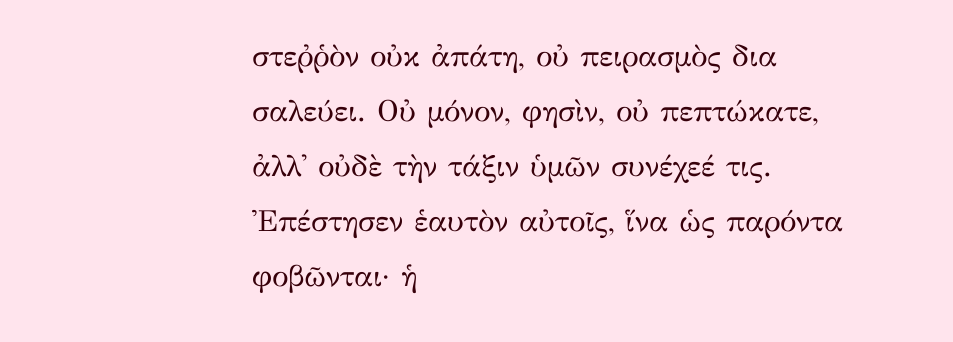στεῤῥὸν οὐκ ἀπάτη, οὐ πειρασµὸς δια σαλεύει. Οὐ µόνον, φησὶν, οὐ πεπτώκατε, ἀλλ' οὐδὲ τὴν τάξιν ὑµῶν συνέχεέ τις. Ἐπέστησεν ἑαυτὸν αὐτοῖς, ἵνα ὡς παρόντα φοβῶνται· ἡ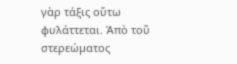γὰρ τάξις οὕτω φυλάττεται. Ἀπὸ τοῦ στερεώµατος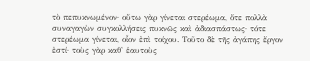τὸ πεπυκνωµένον· οὕτω γὰρ γίνεται στερέωµα, ὅτε πολλὰ συναγαγὼν συγκολλήσεις πυκνῶς καὶ ἀδιασπάστως· τότε στερέωµα γίνεται, οἷον ἐπὶ τοίχου. Τοῦτο δὲ τῆς ἀγάπης ἔργον ἐστί· τοὺς γὰρ καθ' ἑαυτοὺς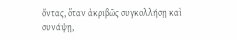ὄντας, ὅταν ἀκριβῶς συγκολλήσῃ καὶ συνάψῃ,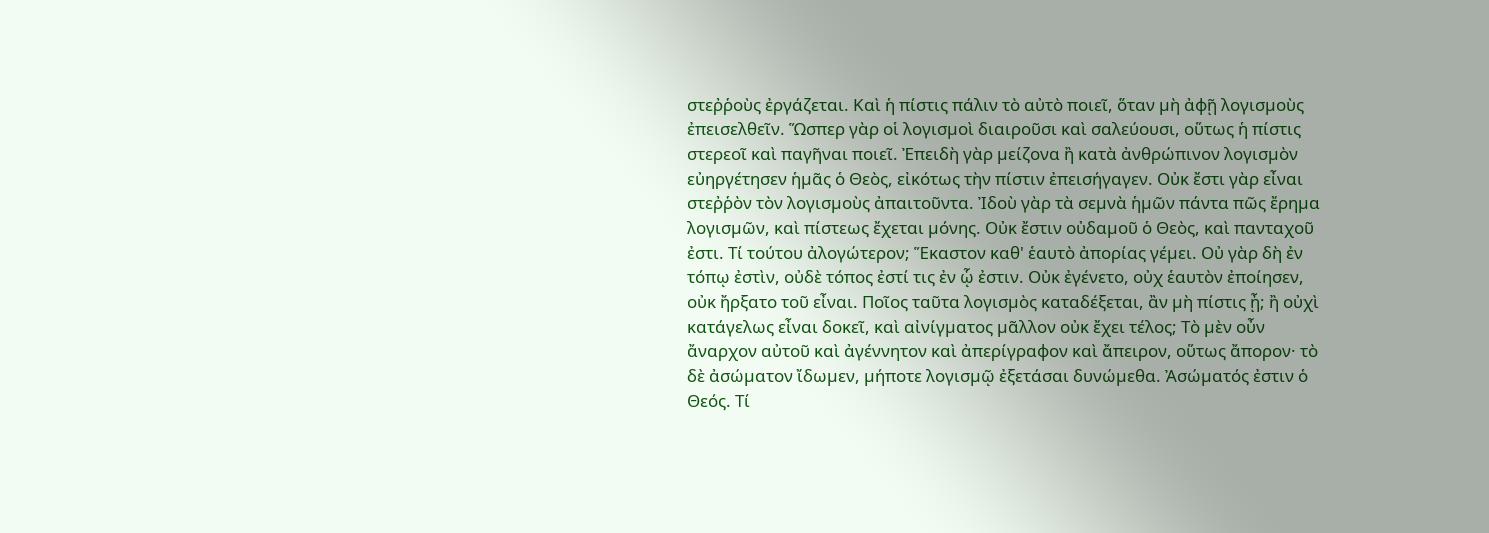στεῤῥοὺς ἐργάζεται. Καὶ ἡ πίστις πάλιν τὸ αὐτὸ ποιεῖ, ὅταν µὴ ἀφῇ λογισµοὺς ἐπεισελθεῖν. Ὥσπερ γὰρ οἱ λογισµοὶ διαιροῦσι καὶ σαλεύουσι, οὕτως ἡ πίστις στερεοῖ καὶ παγῆναι ποιεῖ. Ἐπειδὴ γὰρ µείζονα ἢ κατὰ ἀνθρώπινον λογισµὸν εὐηργέτησεν ἡµᾶς ὁ Θεὸς, εἰκότως τὴν πίστιν ἐπεισήγαγεν. Οὐκ ἔστι γὰρ εἶναι στεῤῥὸν τὸν λογισµοὺς ἀπαιτοῦντα. Ἰδοὺ γὰρ τὰ σεµνὰ ἡµῶν πάντα πῶς ἔρηµα λογισµῶν, καὶ πίστεως ἔχεται µόνης. Οὐκ ἔστιν οὐδαµοῦ ὁ Θεὸς, καὶ πανταχοῦ ἐστι. Τί τούτου ἀλογώτερον; Ἕκαστον καθ' ἑαυτὸ ἀπορίας γέµει. Οὐ γὰρ δὴ ἐν τόπῳ ἐστὶν, οὐδὲ τόπος ἐστί τις ἐν ᾧ ἐστιν. Οὐκ ἐγένετο, οὐχ ἑαυτὸν ἐποίησεν, οὐκ ἤρξατο τοῦ εἶναι. Ποῖος ταῦτα λογισµὸς καταδέξεται, ἂν µὴ πίστις ᾖ; ἢ οὐχὶ κατάγελως εἶναι δοκεῖ, καὶ αἰνίγµατος µᾶλλον οὐκ ἔχει τέλος; Τὸ µὲν οὖν ἄναρχον αὐτοῦ καὶ ἀγέννητον καὶ ἀπερίγραφον καὶ ἄπειρον, οὕτως ἄπορον· τὸ δὲ ἀσώµατον ἴδωµεν, µήποτε λογισµῷ ἐξετάσαι δυνώµεθα. Ἀσώµατός ἐστιν ὁ Θεός. Τί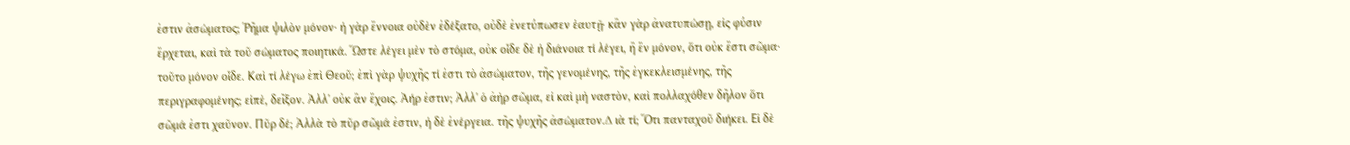ἐστιν ἀσώµατος; Ῥῆµα ψιλὸν µόνον· ἡ γὰρ ἔννοια οὐδὲν ἐδέξατο, οὐδὲ ἐνετύπωσεν ἑαυτῇ· κἂν γὰρ ἀνατυπώσῃ, εἰς φύσιν ἔρχεται, καὶ τὰ τοῦ σώµατος ποιητικά. Ὥστε λέγει µὲν τὸ στόµα, οὐκ οἶδε δὲ ἡ διάνοια τί λέγει, ἢ ἓν µόνον, ὅτι οὐκ ἔστι σῶµα· τοῦτο µόνον οἶδε. Καὶ τί λέγω ἐπὶ Θεοῦ; ἐπὶ γὰρ ψυχῆς τί ἐστι τὸ ἀσώµατον, τῆς γενοµένης, τῆς ἐγκεκλεισµένης, τῆς περιγραφοµένης; εἰπὲ, δεῖξον. Ἀλλ' οὐκ ἂν ἔχοις. Ἀήρ ἐστιν; Ἀλλ' ὁ ἀὴρ σῶµα, εἰ καὶ µὴ ναστὸν, καὶ πολλαχόθεν δῆλον ὅτι σῶµά ἐστι χαῦνον. Πῦρ δέ; Ἀλλὰ τὸ πῦρ σῶµά ἐστιν, ἡ δὲ ἐνέργεια. τῆς ψυχῆς ἀσώµατον.∆ ιὰ τί; Ὅτι πανταχοῦ διήκει. Εἰ δὲ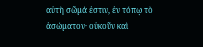αὐτὴ σῶµά ἐστιν, ἐν τόπῳ τὸ ἀσώµατον· οὐκοῦν καὶ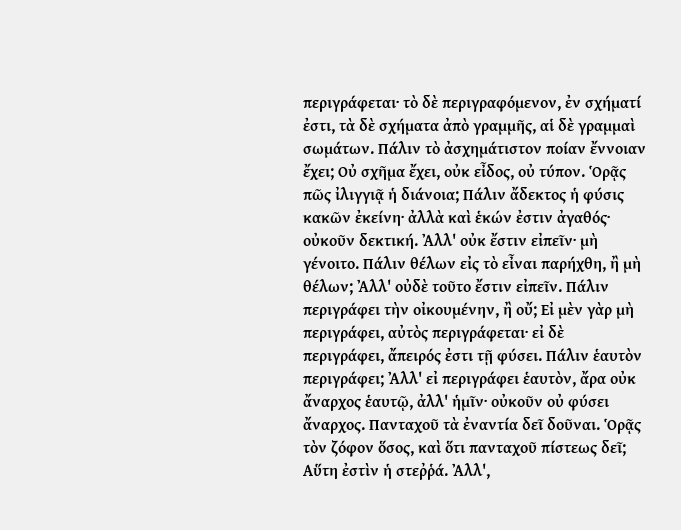περιγράφεται· τὸ δὲ περιγραφόµενον, ἐν σχήµατί ἐστι, τὰ δὲ σχήµατα ἀπὸ γραµµῆς, αἱ δὲ γραµµαὶ σωµάτων. Πάλιν τὸ ἀσχηµάτιστον ποίαν ἔννοιαν ἔχει; Οὐ σχῆµα ἔχει, οὐκ εἶδος, οὐ τύπον. Ὁρᾷς πῶς ἰλιγγιᾷ ἡ διάνοια; Πάλιν ἄδεκτος ἡ φύσις κακῶν ἐκείνη· ἀλλὰ καὶ ἑκών ἐστιν ἀγαθός· οὐκοῦν δεκτική. Ἀλλ' οὐκ ἔστιν εἰπεῖν· µὴ γένοιτο. Πάλιν θέλων εἰς τὸ εἶναι παρήχθη, ἢ µὴ θέλων; Ἀλλ' οὐδὲ τοῦτο ἔστιν εἰπεῖν. Πάλιν περιγράφει τὴν οἰκουµένην, ἢ οὔ; Εἰ µὲν γὰρ µὴ περιγράφει, αὐτὸς περιγράφεται· εἰ δὲ περιγράφει, ἄπειρός ἐστι τῇ φύσει. Πάλιν ἑαυτὸν περιγράφει; Ἀλλ' εἰ περιγράφει ἑαυτὸν, ἄρα οὐκ ἄναρχος ἑαυτῷ, ἀλλ' ἡµῖν· οὐκοῦν οὐ φύσει ἄναρχος. Πανταχοῦ τὰ ἐναντία δεῖ δοῦναι. Ὁρᾷς τὸν ζόφον ὅσος, καὶ ὅτι πανταχοῦ πίστεως δεῖ; Αὕτη ἐστὶν ἡ στεῤῥά. Ἀλλ',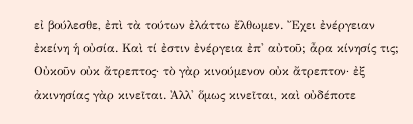εἰ βούλεσθε, ἐπὶ τὰ τούτων ἐλάττω ἔλθωµεν. Ἔχει ἐνέργειαν ἐκείνη ἡ οὐσία. Καὶ τί ἐστιν ἐνέργεια ἐπ' αὐτοῦ; ἆρα κίνησίς τις; Οὐκοῦν οὐκ ἄτρεπτος· τὸ γὰρ κινούµενον οὐκ ἄτρεπτον· ἐξ ἀκινησίας γὰρ κινεῖται. Ἀλλ' ὅµως κινεῖται, καὶ οὐδέποτε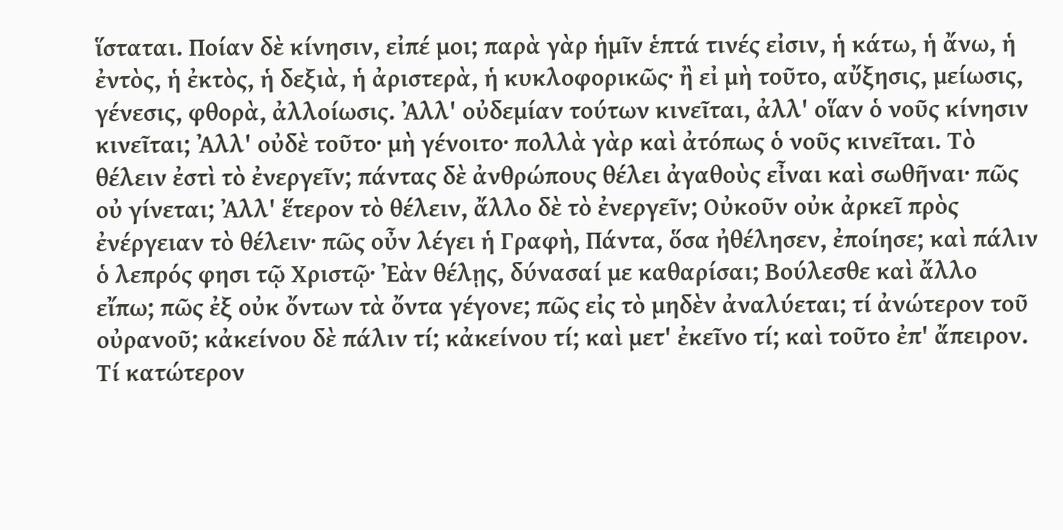ἵσταται. Ποίαν δὲ κίνησιν, εἰπέ µοι; παρὰ γὰρ ἡµῖν ἑπτά τινές εἰσιν, ἡ κάτω, ἡ ἄνω, ἡ ἐντὸς, ἡ ἐκτὸς, ἡ δεξιὰ, ἡ ἀριστερὰ, ἡ κυκλοφορικῶς· ἢ εἰ µὴ τοῦτο, αὔξησις, µείωσις, γένεσις, φθορὰ, ἀλλοίωσις. Ἀλλ' οὐδεµίαν τούτων κινεῖται, ἀλλ' οἵαν ὁ νοῦς κίνησιν κινεῖται; Ἀλλ' οὐδὲ τοῦτο· µὴ γένοιτο· πολλὰ γὰρ καὶ ἀτόπως ὁ νοῦς κινεῖται. Τὸ θέλειν ἐστὶ τὸ ἐνεργεῖν; πάντας δὲ ἀνθρώπους θέλει ἀγαθοὺς εἶναι καὶ σωθῆναι· πῶς οὐ γίνεται; Ἀλλ' ἕτερον τὸ θέλειν, ἄλλο δὲ τὸ ἐνεργεῖν; Οὐκοῦν οὐκ ἀρκεῖ πρὸς ἐνέργειαν τὸ θέλειν· πῶς οὖν λέγει ἡ Γραφὴ, Πάντα, ὅσα ἠθέλησεν, ἐποίησε; καὶ πάλιν ὁ λεπρός φησι τῷ Χριστῷ· Ἐὰν θέλῃς, δύνασαί µε καθαρίσαι; Βούλεσθε καὶ ἄλλο εἴπω; πῶς ἐξ οὐκ ὄντων τὰ ὄντα γέγονε; πῶς εἰς τὸ µηδὲν ἀναλύεται; τί ἀνώτερον τοῦ οὐρανοῦ; κἀκείνου δὲ πάλιν τί; κἀκείνου τί; καὶ µετ' ἐκεῖνο τί; καὶ τοῦτο ἐπ' ἄπειρον. Τί κατώτερον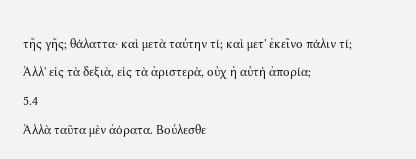τῆς γῆς; θάλαττα· καὶ µετὰ ταύτην τί; καὶ µετ' ἐκεῖνο πάλιν τί; Ἀλλ' εἰς τὰ δεξιὰ, εἰς τὰ ἀριστερὰ, οὐχ ἡ αὐτὴ ἀπορία;
5.4
Ἀλλὰ ταῦτα µὲν ἀόρατα. Βούλεσθε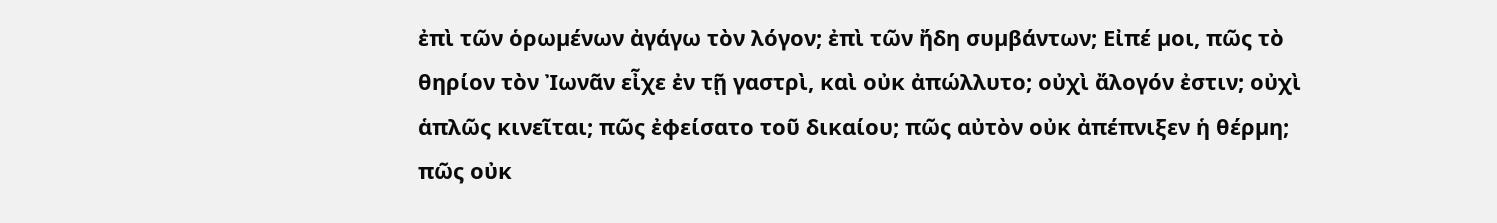ἐπὶ τῶν ὁρωµένων ἀγάγω τὸν λόγον; ἐπὶ τῶν ἤδη συµβάντων; Εἰπέ µοι, πῶς τὸ θηρίον τὸν Ἰωνᾶν εἶχε ἐν τῇ γαστρὶ, καὶ οὐκ ἀπώλλυτο; οὐχὶ ἄλογόν ἐστιν; οὐχὶ ἁπλῶς κινεῖται; πῶς ἐφείσατο τοῦ δικαίου; πῶς αὐτὸν οὐκ ἀπέπνιξεν ἡ θέρµη; πῶς οὐκ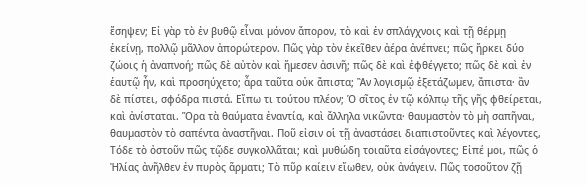ἔσηψεν; Εἰ γὰρ τὸ ἐν βυθῷ εἶναι µόνον ἄπορον, τὸ καὶ ἐν σπλάγχνοις καὶ τῇ θέρµῃ ἐκείνῃ, πολλῷ µᾶλλον ἀπορώτερον. Πῶς γὰρ τὸν ἐκεῖθεν ἀέρα ἀνέπνει; πῶς ἤρκει δύο ζώοις ἡ ἀναπνοή; πῶς δὲ αὐτὸν καὶ ἤµεσεν ἀσινῆ; πῶς δὲ καὶ ἐφθέγγετο; πῶς δὲ καὶ ἐν ἑαυτῷ ἦν, καὶ προσηύχετο; ἆρα ταῦτα οὐκ ἄπιστα; Ἂν λογισµῷ ἐξετάζωµεν, ἄπιστα· ἂν δὲ πίστει, σφόδρα πιστά. Εἴπω τι τούτου πλέον; Ὁ σῖτος ἐν τῷ κόλπῳ τῆς γῆς φθείρεται, καὶ ἀνίσταται. Ὅρα τὰ θαύµατα ἐναντία, καὶ ἄλληλα νικῶντα· θαυµαστὸν τὸ µὴ σαπῆναι, θαυµαστὸν τὸ σαπέντα ἀναστῆναι. Ποῦ εἰσιν οἱ τῇ ἀναστάσει διαπιστοῦντες καὶ λέγοντες, Τόδε τὸ ὀστοῦν πῶς τῷδε συγκολλᾶται; καὶ µυθώδη τοιαῦτα εἰσάγοντες; Εἰπέ µοι, πῶς ὁ Ἠλίας ἀνῆλθεν ἐν πυρὸς ἅρµατι; Τὸ πῦρ καίειν εἴωθεν, οὐκ ἀνάγειν. Πῶς τοσοῦτον ζῇ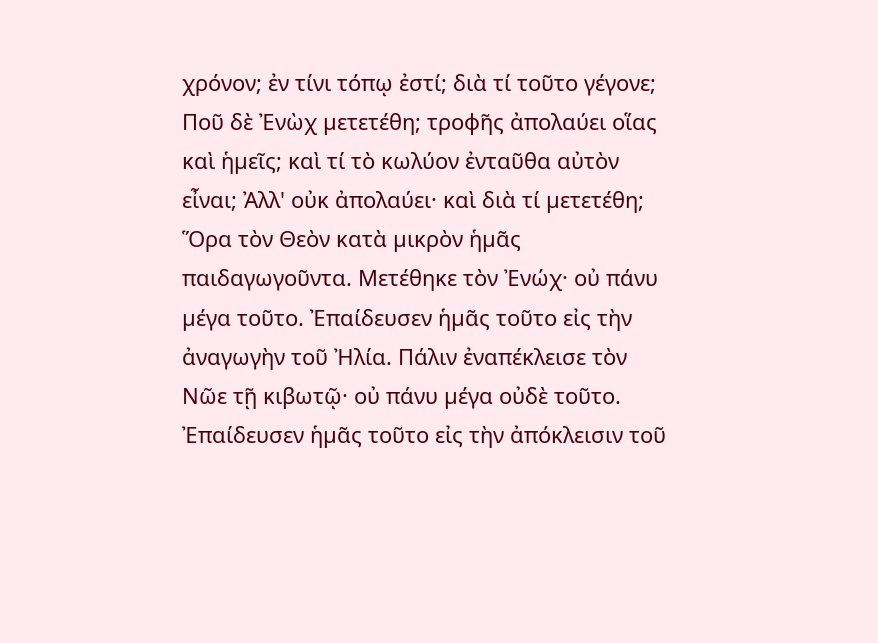χρόνον; ἐν τίνι τόπῳ ἐστί; διὰ τί τοῦτο γέγονε; Ποῦ δὲ Ἐνὼχ µετετέθη; τροφῆς ἀπολαύει οἵας καὶ ἡµεῖς; καὶ τί τὸ κωλύον ἐνταῦθα αὐτὸν εἶναι; Ἀλλ' οὐκ ἀπολαύει· καὶ διὰ τί µετετέθη; Ὅρα τὸν Θεὸν κατὰ µικρὸν ἡµᾶς παιδαγωγοῦντα. Μετέθηκε τὸν Ἐνώχ· οὐ πάνυ µέγα τοῦτο. Ἐπαίδευσεν ἡµᾶς τοῦτο εἰς τὴν ἀναγωγὴν τοῦ Ἠλία. Πάλιν ἐναπέκλεισε τὸν Νῶε τῇ κιβωτῷ· οὐ πάνυ µέγα οὐδὲ τοῦτο. Ἐπαίδευσεν ἡµᾶς τοῦτο εἰς τὴν ἀπόκλεισιν τοῦ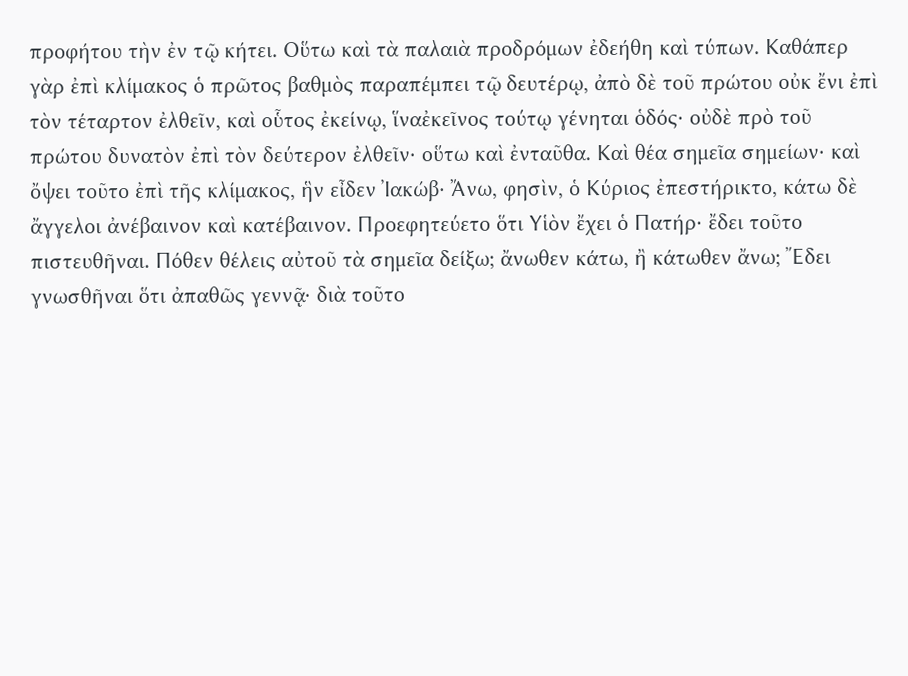προφήτου τὴν ἐν τῷ κήτει. Οὕτω καὶ τὰ παλαιὰ προδρόµων ἐδεήθη καὶ τύπων. Καθάπερ γὰρ ἐπὶ κλίµακος ὁ πρῶτος βαθµὸς παραπέµπει τῷ δευτέρῳ, ἀπὸ δὲ τοῦ πρώτου οὐκ ἔνι ἐπὶ τὸν τέταρτον ἐλθεῖν, καὶ οὗτος ἐκείνῳ, ἵναἐκεῖνος τούτῳ γένηται ὁδός· οὐδὲ πρὸ τοῦ πρώτου δυνατὸν ἐπὶ τὸν δεύτερον ἐλθεῖν· οὕτω καὶ ἐνταῦθα. Καὶ θέα σηµεῖα σηµείων· καὶ ὄψει τοῦτο ἐπὶ τῆς κλίµακος, ἣν εἶδεν Ἰακώβ· Ἄνω, φησὶν, ὁ Κύριος ἐπεστήρικτο, κάτω δὲ ἄγγελοι ἀνέβαινον καὶ κατέβαινον. Προεφητεύετο ὅτι Υἱὸν ἔχει ὁ Πατήρ· ἔδει τοῦτο πιστευθῆναι. Πόθεν θέλεις αὐτοῦ τὰ σηµεῖα δείξω; ἄνωθεν κάτω, ἢ κάτωθεν ἄνω; Ἔδει γνωσθῆναι ὅτι ἀπαθῶς γεννᾷ· διὰ τοῦτο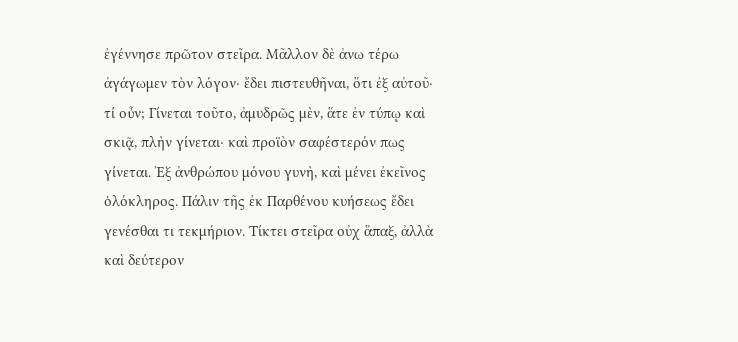ἐγέννησε πρῶτον στεῖρα. Μᾶλλον δὲ ἀνω τέρω ἀγάγωµεν τὸν λόγον· ἔδει πιστευθῆναι, ὅτι ἐξ αὐτοῦ· τί οὖν; Γίνεται τοῦτο, ἀµυδρῶς µὲν, ἅτε ἐν τύπῳ καὶ σκιᾷ, πλὴν γίνεται· καὶ προϊὸν σαφέστερόν πως γίνεται. Ἐξ ἀνθρώπου µόνου γυνὴ, καὶ µένει ἐκεῖνος ὁλόκληρος. Πάλιν τῆς ἐκ Παρθένου κυήσεως ἔδει γενέσθαι τι τεκµήριον. Τίκτει στεῖρα οὐχ ἅπαξ, ἀλλὰ καὶ δεύτερον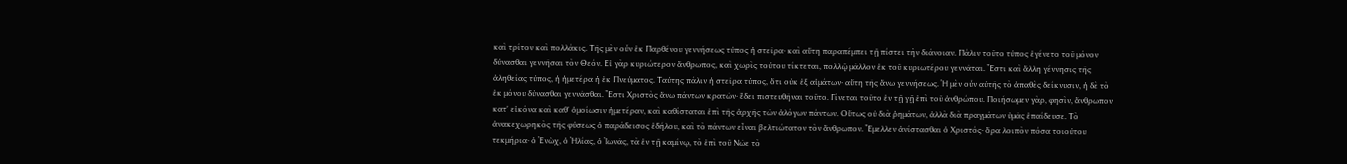καὶ τρίτον καὶ πολλάκις. Τῆς µὲν οὖν ἐκ Παρθένου γεννήσεως τύπος ἡ στεῖρα· καὶ αὕτη παραπέµπει τῇ πίστει τὴν διάνοιαν. Πάλιν τοῦτο τύπος ἐγένετο τοῦ µόνον δύνασθαι γεννῆσαι τὸν Θεόν. Εἰ γὰρ κυριώτερον ἄνθρωπος, καὶ χωρὶς τούτου τίκτεται, πολλῷ µᾶλλον ἐκ τοῦ κυριωτέρου γεννᾶται. Ἔστι καὶ ἄλλη γέννησις τῆς ἀληθείας τύπος, ἡ ἡµετέρα ἡ ἐκ Πνεύµατος. Ταύτης πάλιν ἡ στεῖρα τύπος, ὅτι οὐκ ἐξ αἱµάτων· αὕτη τῆς ἄνω γεννήσεως. Ἡ µὲν οὖν αὐτῆς τὸ ἀπαθὲς δείκνυσιν, ἡ δὲ τὸ ἐκ µόνου δύνασθαι γεννᾶσθαι. Ἔστι Χριστὸς ἄνω πάντων κρατῶν· ἔδει πιστευθῆναι τοῦτο. Γίνεται τοῦτο ἐν τῇ γῇ ἐπὶ τοῦ ἀνθρώπου. Ποιήσωµεν γὰρ, φησὶν, ἄνθρωπον κατ' εἰκόνα καὶ καθ' ὁµοίωσιν ἡµετέραν, καὶ καθίσταται ἐπὶ τῆς ἀρχῆς τῶν ἀλόγων πάντων. Οὕτως οὐ διὰ ῥηµάτων, ἀλλὰ διὰ πραγµάτων ὑµᾶς ἐπαίδευσε. Τὸ ἀνακεχωρηκὸς τῆς φύσεως ὁ παράδεισος ἐδήλου, καὶ τὸ πάντων εἶναι βελτιώτατον τὸν ἄνθρωπον. Ἔµελλεν ἀνίστασθαι ὁ Χριστός· ὅρα λοιπὸν πόσα τοιούτου τεκµήρια· ὁ Ἐνὼχ, ὁ Ἠλίας, ὁ Ἰωνᾶς, τὰ ἐν τῇ καµίνῳ, τὸ ἐπὶ τοῦ Νῶε τὸ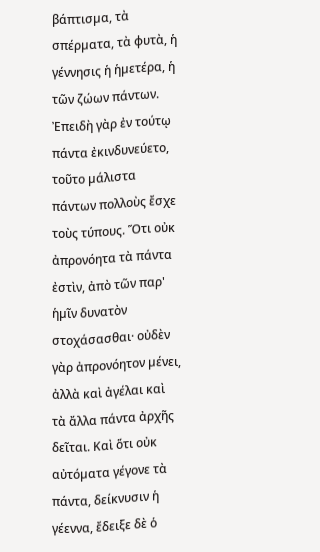βάπτισµα, τὰ σπέρµατα, τὰ φυτὰ, ἡ γέννησις ἡ ἡµετέρα, ἡ τῶν ζώων πάντων. Ἐπειδὴ γὰρ ἐν τούτῳ πάντα ἐκινδυνεύετο, τοῦτο µάλιστα πάντων πολλοὺς ἔσχε τοὺς τύπους. Ὅτι οὐκ ἀπρονόητα τὰ πάντα ἐστὶν, ἀπὸ τῶν παρ' ἡµῖν δυνατὸν στοχάσασθαι· οὐδὲν γὰρ ἀπρονόητον µένει, ἀλλὰ καὶ ἀγέλαι καὶ τὰ ἄλλα πάντα ἀρχῆς δεῖται. Καὶ ὅτι οὐκ αὐτόµατα γέγονε τὰ πάντα, δείκνυσιν ἡ γέεννα, ἔδειξε δὲ ὁ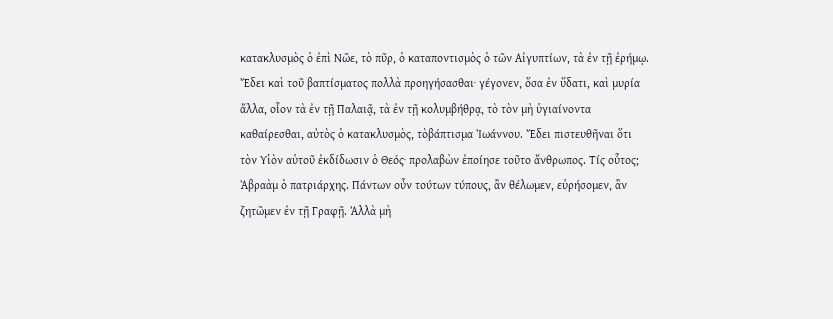κατακλυσµὸς ὁ ἐπὶ Νῶε, τὸ πῦρ, ὁ καταποντισµὸς ὁ τῶν Αἰγυπτίων, τὰ ἐν τῇ ἐρήµῳ. Ἔδει καὶ τοῦ βαπτίσµατος πολλὰ προηγήσασθαι· γέγονεν, ὅσα ἐν ὕδατι, καὶ µυρία ἄλλα, οἷον τὰ ἐν τῇ Παλαιᾷ, τὰ ἐν τῇ κολυµβήθρᾳ, τὸ τὸν µὴ ὑγιαίνοντα καθαίρεσθαι, αὐτὸς ὁ κατακλυσµὸς, τὸβάπτισµα Ἰωάννου. Ἔδει πιστευθῆναι ὅτι τὸν Υἱὸν αὑτοῦ ἐκδίδωσιν ὁ Θεός· προλαβὼν ἐποίησε τοῦτο ἄνθρωπος. Τίς οὗτος; Ἀβραὰµ ὁ πατριάρχης. Πάντων οὖν τούτων τύπους, ἂν θέλωµεν, εὑρήσοµεν, ἂν ζητῶµεν ἐν τῇ Γραφῇ. Ἀλλὰ µὴ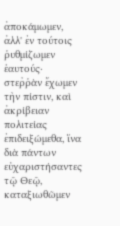ἀποκάµωµεν, ἀλλ' ἐν τούτοις ῥυθµίζωµεν ἑαυτούς· στεῤῥὰν ἔχωµεν τὴν πίστιν, καὶ ἀκρίβειαν πολιτείας ἐπιδειξώµεθα, ἵνα διὰ πάντων εὐχαριστήσαντες τῷ Θεῷ, καταξιωθῶµεν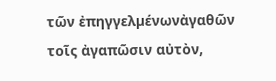τῶν ἐπηγγελµένωνἀγαθῶν τοῖς ἀγαπῶσιν αὐτὸν,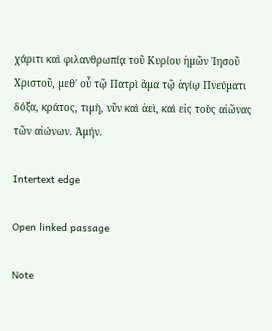χάριτι καὶ φιλανθρωπίᾳ τοῦ Κυρίου ἡµῶν Ἰησοῦ Χριστοῦ, µεθ' οὗ τῷ Πατρὶ ἅµα τῷ ἁγίῳ Πνεύµατι δόξα, κράτος, τιµὴ, νῦν καὶ ἀεὶ, καὶ εἰς τοὺς αἰῶνας τῶν αἰώνων. Ἀµήν.

Intertext edge

Open linked passage

Note